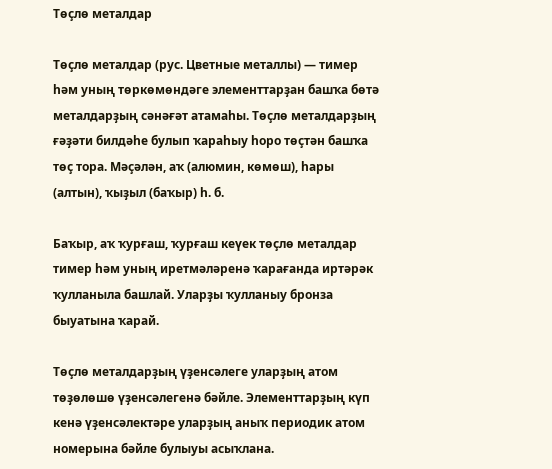Төҫлө металдар

Төҫлө металдар (рус. Цветные металлы) — тимер һәм уның төркөмөндәге элементтарҙан башҡа бөтә металдарҙың сәнәғәт атамаһы. Төҫлө металдарҙың ғәҙәти билдәһе булып ҡараһыу һоро төҫтән башҡа төҫ тора. Мәҫәлән, аҡ (алюмин, көмөш), һары (алтын), ҡыҙыл (баҡыр) һ. б.

Баҡыр, аҡ ҡурғаш, ҡурғаш кеүек төҫлө металдар тимер һәм уның иретмәләренә ҡарағанда иртәрәк ҡулланыла башлай. Уларҙы ҡулланыу бронза быуатына ҡарай.

Төҫлө металдарҙың үҙенсәлеге уларҙың атом төҙөлөшө үҙенсәлегенә бәйле. Элементтарҙың күп кенә үҙенсәлектәре уларҙың аныҡ периодик атом номерына бәйле булыуы асыҡлана.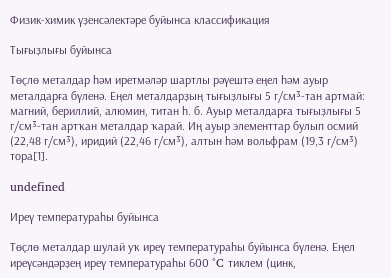Физик-химик үҙенсәлектәре буйынса классификация

Тығыҙлығы буйынса

Төҫлө металдар һәм иретмәләр шартлы рәүештә еңел һәм ауыр металдарға бүленә. Еңел металдарҙың тығыҙлығы 5 г/см³-тан артмай: магний, бериллий, алюмин, титан һ. б. Ауыр металдарға тығыҙлығы 5 г/см³-тан артҡан металдар ҡарай. Иң ауыр элементтар булып осмий (22,48 г/см³), иридий (22,46 г/см³), алтын һәм вольфрам (19,3 г/см³) тора[1].

undefined

Иреү температураһы буйынса

Төҫлө металдар шулай уҡ иреү температураһы буйынса бүленә. Еңел иреүсәндәрҙең иреү температураһы 600 °C тиклем (цинк,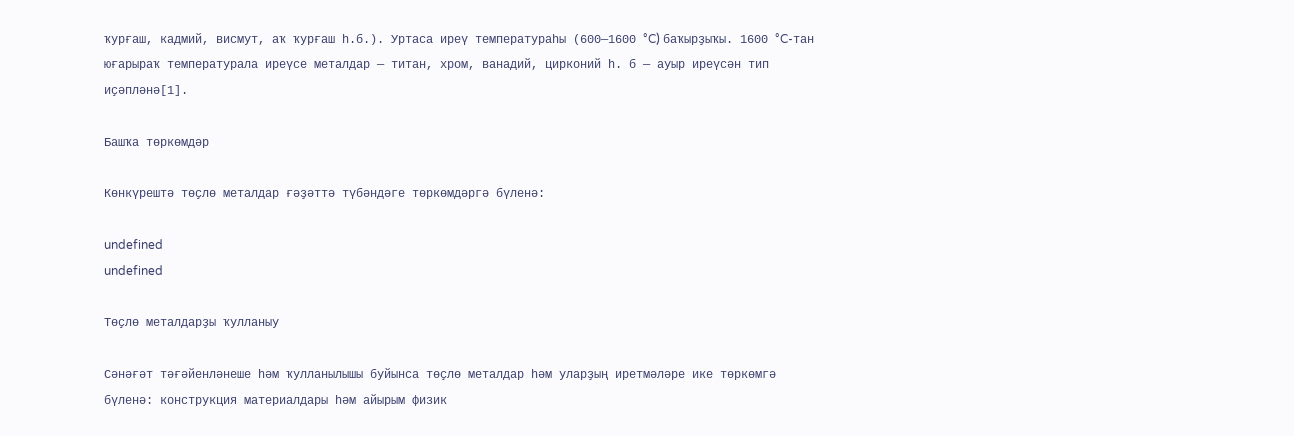ҡурғаш, кадмий, висмут, аҡ ҡурғаш һ.б.). Уртаса иреү температураһы (600—1600 °C) баҡырҙыҡы. 1600 °C-тан юғарыраҡ температурала иреүсе металдар — титан, хром, ванадий, цирконий һ. б — ауыр иреүсән тип иҫәпләнә[1].

Башҡа төркөмдәр

Көнкүрештә төҫлө металдар ғәҙәттә түбәндәге төркөмдәргә бүленә:

undefined
undefined

Төҫлө металдарҙы ҡулланыу

Сәнәғәт тәғәйенләнеше һәм ҡулланылышы буйынса төҫлө металдар һәм уларҙың иретмәләре ике төркөмгә бүленә: конструкция материалдары һәм айырым физик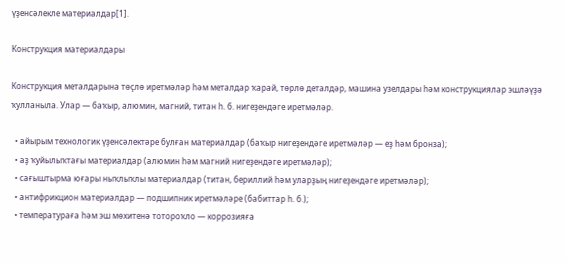үҙенсәлекле материалдар[1].

Конструкция материалдары

Конструкция металдарына төҫлө иретмәләр һәм металдар ҡарай, төрлө деталдәр, машина узелдары һәм конструкциялар эшләүҙә ҡулланыла. Улар — баҡыр, алюмин, магний, титан һ. б. нигеҙендәге иретмәләр.

  • айырым технологик үҙенсәлектәре булған материалдар (баҡыр нигеҙендәге иретмәләр — еҙ һәм бронза);
  • аҙ ҡуйылыҡтағы материалдар (алюмин һәм магний нигеҙендәге иретмәләр);
  • сағыштырма юғары ныҡлыҡлы материалдар (титан, бериллий һәм уларҙың нигеҙендәге иретмәләр);
  • антифрикцион материалдар — подшипник иретмәләре (бабиттар һ. б.);
  • температураға һәм эш мөхитенә тотороҡло — коррозияға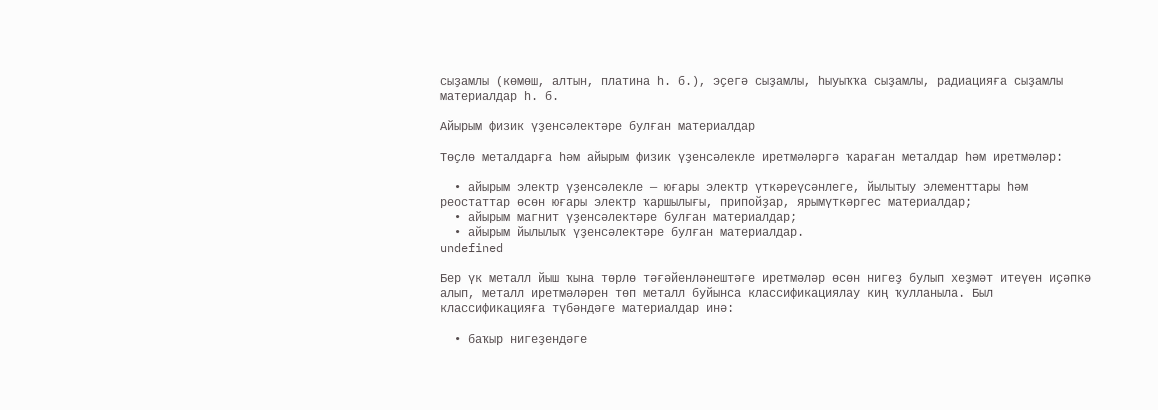сыҙамлы (көмөш, алтын, платина һ. б.), эҫегә сыҙамлы, һыуыҡҡа сыҙамлы, радиацияға сыҙамлы материалдар һ. б.

Айырым физик үҙенсәлектәре булған материалдар

Төҫлө металдарға һәм айырым физик үҙенсәлекле иретмәләргә ҡараған металдар һәм иретмәләр:

  • айырым электр үҙенсәлекле — юғары электр үткәреүсәнлеге, йылытыу элементтары һәм реостаттар өсөн юғары электр ҡаршылығы, припойҙар, ярымүткәргес материалдар;
  • айырым магнит үҙенсәлектәре булған материалдар;
  • айырым йылылыҡ үҙенсәлектәре булған материалдар.
undefined

Бер үк металл йыш ҡына төрлө тәғәйенләнештәге иретмәләр өсөн нигеҙ булып хеҙмәт итеүен иҫәпкә алып, металл иретмәләрен төп металл буйынса классификациялау киң ҡулланыла. Был классификацияға түбәндәге материалдар инә:

  • баҡыр нигеҙендәге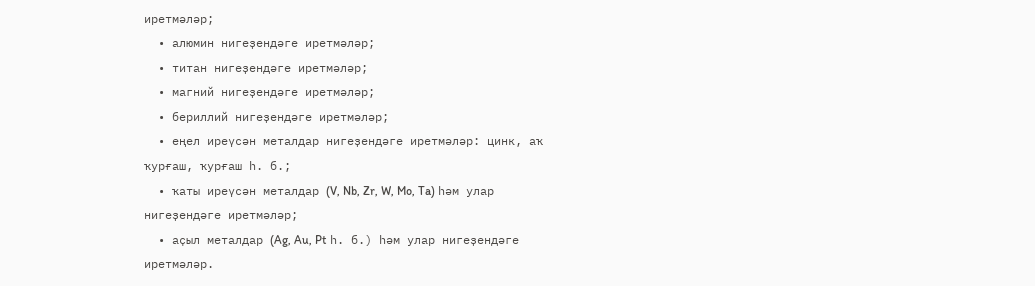иретмәләр;
  • алюмин нигеҙендәге иретмәләр;
  • титан нигеҙендәге иретмәләр;
  • магний нигеҙендәге иретмәләр;
  • бериллий нигеҙендәге иретмәләр;
  • еңел иреүсән металдар нигеҙендәге иретмәләр: цинк, аҡ ҡурғаш, ҡурғаш һ. б.;
  • ҡаты иреүсән металдар (V, Nb, Zr, W, Mo, Ta) һәм улар нигеҙендәге иретмәләр;
  • аҫыл металдар (Ag, Au, Pt һ. б.) һәм улар нигеҙендәге иретмәләр.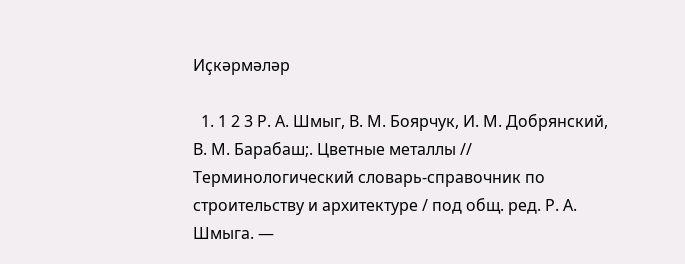Иҫкәрмәләр

  1. 1 2 3 Р. А. Шмыг, В. М. Боярчук, И. М. Добрянский, В. М. Барабаш;. Цветные металлы // Терминологический словарь-справочник по строительству и архитектуре / под общ. ред. Р. А. Шмыга. —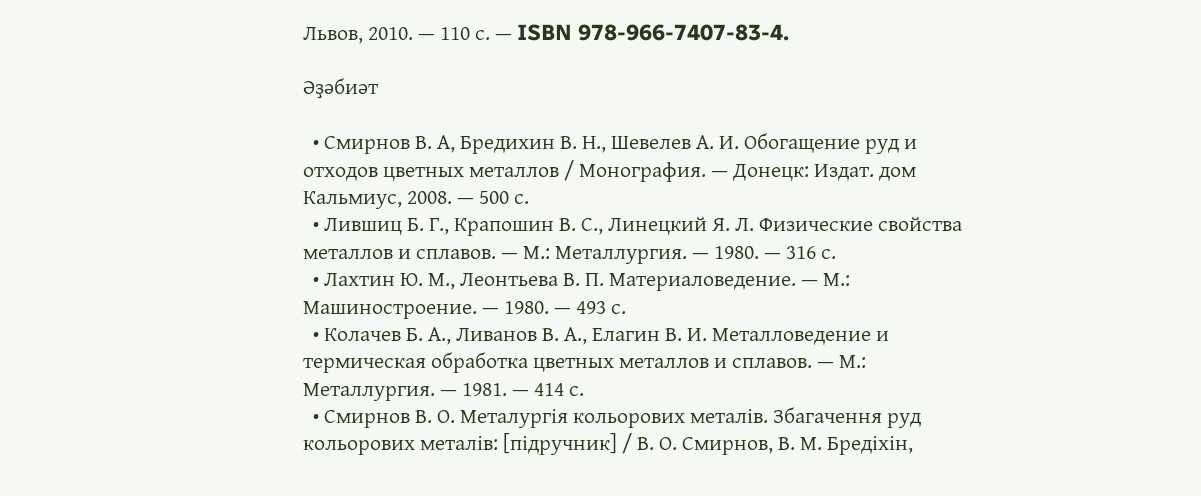Львов, 2010. — 110 с. — ISBN 978-966-7407-83-4.

Әҙәбиәт

  • Смирнов В. А, Бредихин В. Н., Шевелев А. И. Обогащение руд и отходов цветных металлов / Монография. — Донецк: Издат. дом Кальмиус, 2008. — 500 с.
  • Лившиц Б. Г., Крапошин В. С., Линецкий Я. Л. Физические свойства металлов и сплавов. — М.: Металлургия. — 1980. — 316 с.
  • Лахтин Ю. М., Леонтьева В. П. Материаловедение. — М.: Машиностроение. — 1980. — 493 с.
  • Колачев Б. А., Ливанов В. А., Елагин В. И. Металловедение и термическая обработка цветных металлов и сплавов. — М.: Металлургия. — 1981. — 414 с.
  • Смирнов В. О. Металургія кольорових металів. Збагачення руд кольорових металів: [підручник] / В. О. Смирнов, В. М. Бредіхін,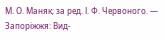М. О. Маняк; за ред. І. Ф. Червоного. — Запоріжжя: Вид-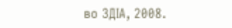во ЗДІА, 2008.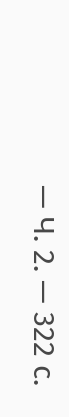— Ч. 2. — 322 с.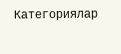Категориялар